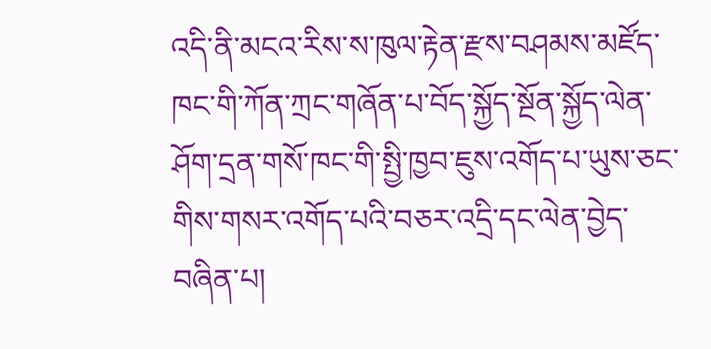འདི་ནི་མངའ་རིས་ས་ཁུལ་རྟེན་རྫས་བཤམས་མཛོད་ཁང་གི་ཀོན་ཀྲང་གཞོན་པ་བོད་སྐྱོད་སྔོན་སྐྱོད་ལེན་ཤོག་དྲན་གསོ་ཁང་གི་སྤྱི་ཁྱབ་ཇུས་འགོད་པ་ཡུས་ཅང་གིས་གསར་འགོད་པའི་བཅར་འདྲི་དང་ལེན་བྱེད་བཞིན་པ།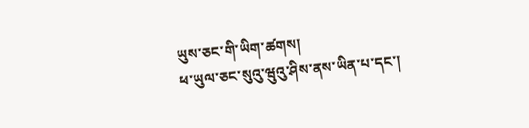ཡུས་ཅང་གི་ཡིག་ཚགས།
ཕ་ཡུལ་ཅང་སུའུ་ཝུའུ་ཤིས་ནས་ཡིན་པ་དང་།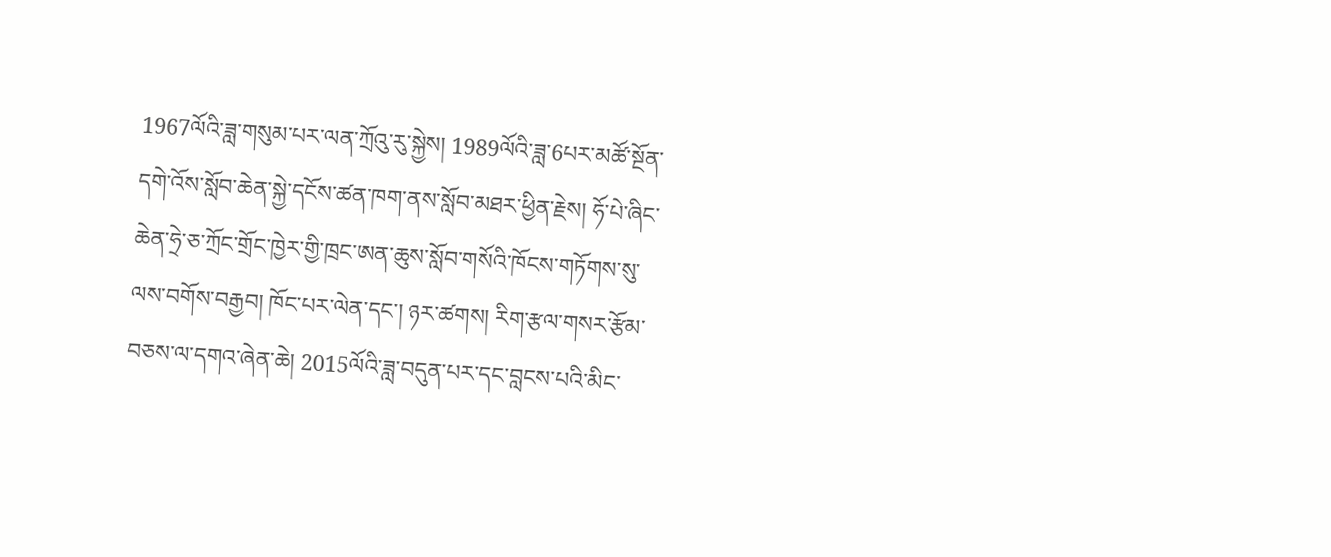1967ལོའི་ཟླ་གསུམ་པར་ལན་ཀྲོའུ་རུ་སྐྱེས། 1989ལོའི་ཟླ་6པར་མཚོ་སྔོན་དགེ་འོས་སློབ་ཆེན་སྐྱེ་དངོས་ཚན་ཁག་ནས་སློབ་མཐར་ཕྱིན་རྗེས། ཧོ་པེ་ཞིང་ཆེན་ཧྲེ་ཅ་ཀྲོང་གྲོང་ཁྱེར་གྱི་ཁྲང་ཨན་ཆུས་སློབ་གསོའི་ཁོངས་གཏོགས་སུ་ལས་བགོས་བརྒྱབ། ཁོང་པར་ལེན་དང་། ཉར་ཚགས། རིག་རྩལ་གསར་རྩོམ་བཅས་ལ་དགའ་ཞེན་ཆེ། 2015ལོའི་ཟླ་བདུན་པར་དང་བླངས་པའི་མིང་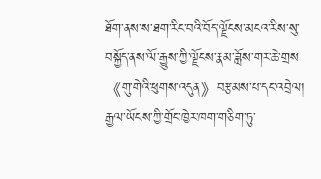ཐོག་ནས་ས་ཐག་རིང་བའི་བོད་ལྗོངས་མངའ་རིས་སུ་བསྐྱོད་ནས་ལོ་རྒྱུས་ཀྱི་ལྗོངས་རྣམ་ཟློས་གར་ཆེ་གྲས《གུ་གེའི་ཕུགས་འདུན》བརྩམས་པ་དང་འབྲེལ། རྒྱལ་ཡོངས་ཀྱི་གྲོང་ཁྱེར་ཁག་གཅིག་ཏུ་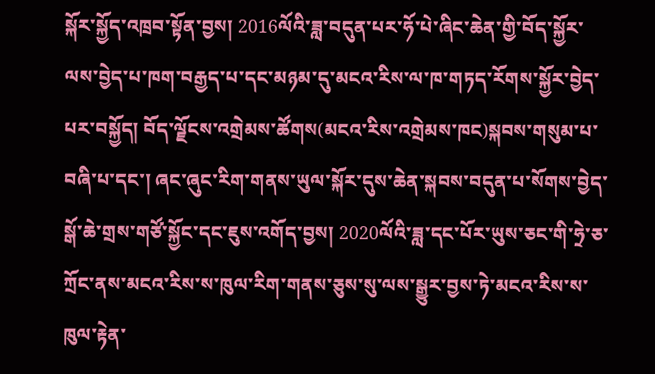སྐོར་སྐྱོད་འཁྲབ་སྟོན་བྱས། 2016ལོའི་ཟླ་བདུན་པར་ཧོ་པེ་ཞིང་ཆེན་གྱི་བོད་སྐྱོར་ལས་བྱེད་པ་ཁག་བརྒྱད་པ་དང་མཉམ་དུ་མངའ་རིས་ལ་ཁ་གཏད་རོགས་སྐྱོར་བྱེད་པར་བསྐྱོད། བོད་ལྗོངས་འགྲེམས་ཚོགས(མངའ་རིས་འགྲེམས་ཁང)སྐབས་གསུམ་པ་བཞི་པ་དང་། ཞང་ཞུང་རིག་གནས་ཡུལ་སྐོར་དུས་ཆེན་སྐབས་བདུན་པ་སོགས་བྱེད་སྒོ་ཆེ་གྲས་གཙོ་སྐྱོང་དང་ཇུས་འགོད་བྱས། 2020ལོའི་ཟླ་དང་པོར་ཡུས་ཅང་གི་ཧྲེ་ཅ་ཀྲོང་ནས་མངའ་རིས་ས་ཁུལ་རིག་གནས་ཅུས་སུ་ལས་སྒྱུར་བྱས་ཏེ་མངའ་རིས་ས་ཁུལ་རྟེན་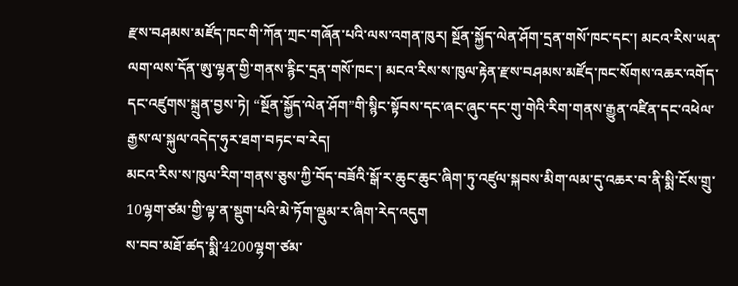རྫས་བཤམས་མཛོད་ཁང་གི་ཀོན་ཀྲང་གཞོན་པའི་ལས་འགན་ཁུར། སྔོན་སྐྱོད་ལེན་ཤོག་དྲན་གསོ་ཁང་དང་། མངའ་རིས་ཡན་ལག་ལས་དོན་ཨུ་ལྷན་གྱི་གནས་རྙིང་དྲན་གསོ་ཁང་། མངའ་རིས་ས་ཁུལ་རྟེན་རྫས་བཤམས་མཛོད་ཁང་སོགས་འཆར་འགོད་དང་འཛུགས་སྐྲུན་བྱས་ཏེ། “སྔོན་སྐྱོད་ལེན་ཤོག”གི་སྙིང་སྟོབས་དང་ཞང་ཞུང་དང་གུ་གེའི་རིག་གནས་རྒྱུན་འཛིན་དང་འཕེལ་རྒྱས་ལ་སྐུལ་འདེད་ཧུར་ཐག་བཏང་བ་རེད།
མངའ་རིས་ས་ཁུལ་རིག་གནས་ཅུས་ཀྱི་བོད་བཟོའི་སྒོ་ར་ཆུང་ཆུང་ཞིག་ཏུ་འཛུལ་སྐབས་མིག་ལམ་དུ་འཆར་བ་ནི་སྨི་ངོས་གྲུ་10ལྷག་ཙམ་གྱི་ལྟ་ན་སྡུག་པའི་མེ་ཏོག་ལྡུམ་ར་ཞིག་རེད་འདུག
ས་བབ་མཐོ་ཚད་སྨི་4200ལྷག་ཙམ་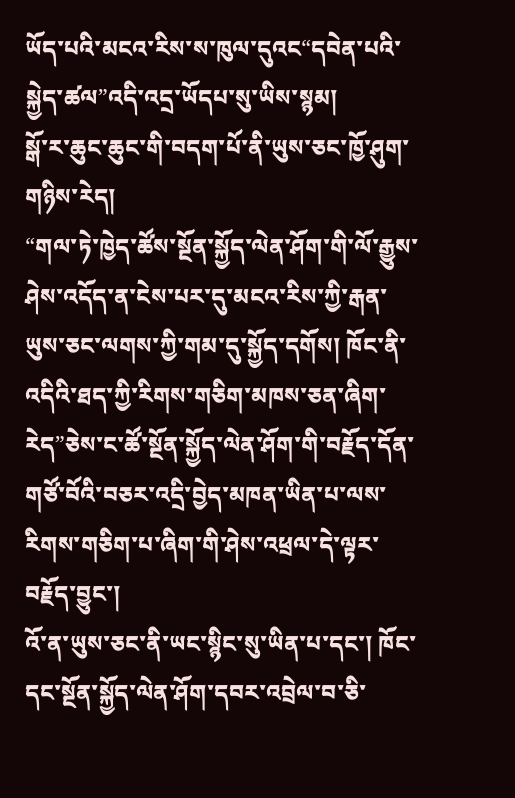ཡོད་པའི་མངའ་རིས་ས་ཁུལ་དུའང“དབེན་པའི་སྐྱེད་ཚལ”འདི་འདྲ་ཡོདཔ་སུ་ཡིས་སྙམ།
སྒོ་ར་ཆུང་ཆུང་གི་བདག་པོ་ནི་ཡུས་ཅང་ཁྱོ་ཤུག་གཉིས་རེད།
“གལ་ཏེ་ཁྱེད་ཚོས་སྔོན་སྐྱོད་ལེན་ཤོག་གི་ལོ་རྒྱུས་ཤེས་འདོད་ན་ངེས་པར་དུ་མངའ་རིས་ཀྱི་རྒན་ཡུས་ཅང་ལགས་ཀྱི་གམ་དུ་སྐྱོད་དགོས། ཁོང་ནི་འདིའི་ཐད་ཀྱི་རིགས་གཅིག་མཁས་ཅན་ཞིག་རེད”ཅེས་ང་ཚོ་སྔོན་སྐྱོད་ལེན་ཤོག་གི་བརྗོད་དོན་གཙོ་བོའི་བཅར་འདྲི་བྱེད་མཁན་ཡིན་པ་ལས་རིགས་གཅིག་པ་ཞིག་གི་ཤེས་འཕྲལ་དེ་ལྟར་བརྗོད་བྱུང་།
འོ་ན་ཡུས་ཅང་ནི་ཡང་སྙིང་སུ་ཡིན་པ་དང་། ཁོང་དང་སྔོན་སྐྱོད་ལེན་ཤོག་དབར་འབྲེལ་བ་ཅི་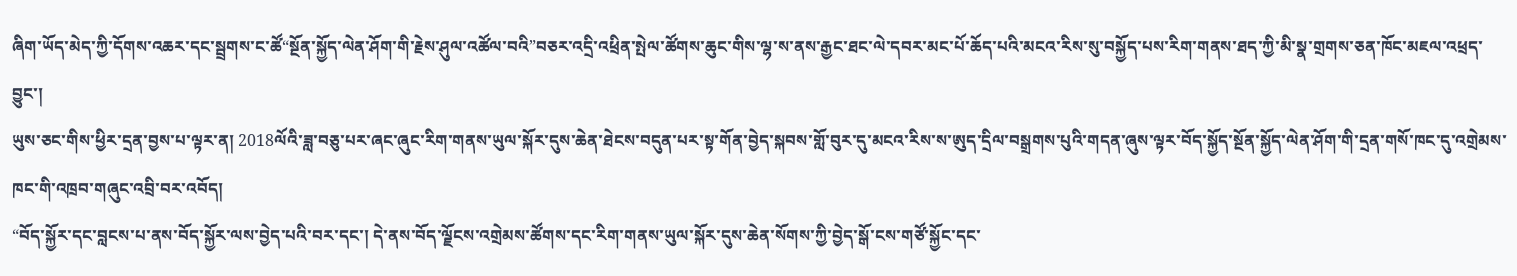ཞིག་ཡོད་མེད་ཀྱི་དོགས་འཆར་དང་སྦྲགས་ང་ཚོ“སྔོན་སྐྱོད་ལེན་ཤོག་གི་རྗེས་ཤུལ་འཚོལ་བའི”བཅར་འདྲི་འཕྲིན་སྤེལ་ཚོགས་ཆུང་གིས་ལྷ་ས་ནས་རྒྱང་ཐང་ལེ་དབར་མང་པོ་ཆོད་པའི་མངའ་རིས་སུ་བསྐྱོད་པས་རིག་གནས་ཐད་ཀྱི་མི་སྣ་གྲགས་ཅན་ཁོང་མཇལ་འཕྲད་བྱུང་།
ཡུས་ཅང་གིས་ཕྱིར་དྲན་བྱས་པ་ལྟར་ན། 2018ལོའི་ཟླ་བཅུ་པར་ཞང་ཞུང་རིག་གནས་ཡུལ་སྐོར་དུས་ཆེན་ཐེངས་བདུན་པར་སྟ་གོན་བྱེད་སྐབས་གློ་བུར་དུ་མངའ་རིས་ས་ཨུད་དྲིལ་བསྒྲགས་པུའི་གདན་ཞུས་ལྟར་བོད་སྐྱོད་སྔོན་སྐྱོད་ལེན་ཤོག་གི་དྲན་གསོ་ཁང་དུ་འགྲེམས་ཁང་གི་འཁྲབ་གཞུང་འབྲི་བར་འབོད།
“བོད་སྐྱོར་དང་བླངས་པ་ནས་བོད་སྐྱོར་ལས་བྱེད་པའི་བར་དང་། དེ་ནས་བོད་ལྗོངས་འགྲེམས་ཚོགས་དང་རིག་གནས་ཡུལ་སྐོར་དུས་ཆེན་སོགས་ཀྱི་བྱེད་སྒོ་ངས་གཙོ་སྐྱོང་དང་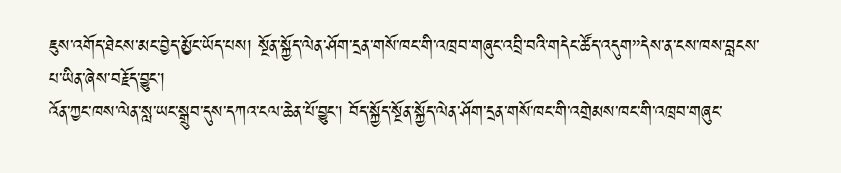ཇུས་འགོད་ཐེངས་མང་བྱེད་མྱོང་ཡོད་པས། སྔོན་སྐྱོད་ལེན་ཤོག་དྲན་གསོ་ཁང་གི་འཁྲབ་གཞུང་འབྲི་བའི་གདེང་ཚོད་འདུག”དེས་ན་ངས་ཁས་བླངས་པ་ཡིན་ཞེས་བརྗོད་བྱུང་།
འོན་ཀྱང་ཁས་ལེན་སླ་ཡང་སྒྲུབ་དུས་དཀའ་ངལ་ཆེན་པོ་བྱུང་། བོད་སྐྱོད་སྔོན་སྐྱོད་ལེན་ཤོག་དྲན་གསོ་ཁང་གི་འགྲེམས་ཁང་གི་འཁྲབ་གཞུང་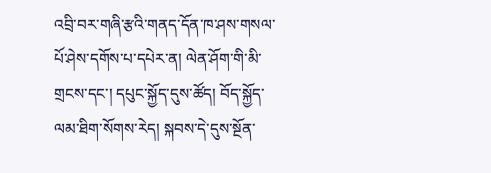འབྲི་བར་གཞི་རྩའི་གནད་དོན་ཁ་ཤས་གསལ་པོ་ཤེས་དགོས་པ་དཔེར་ན། ལེན་ཤོག་གི་མི་གྲངས་དང་། དཔུང་སྐྱོད་དུས་ཚོད། བོད་སྐྱོད་ལམ་ཐིག་སོགས་རེད། སྐབས་དེ་དུས་སྔོན་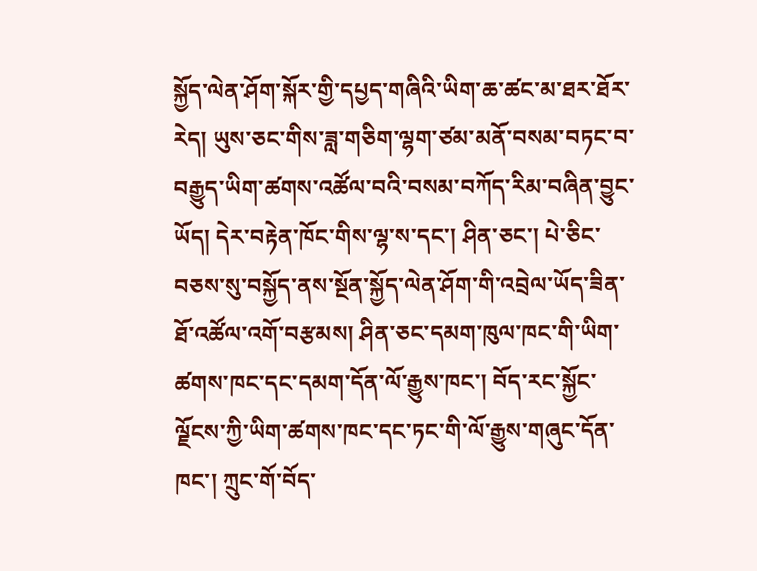སྐྱོད་ལེན་ཤོག་སྐོར་གྱི་དཔྱད་གཞིའི་ཡིག་ཆ་ཚང་མ་ཐར་ཐོར་རེད། ཡུས་ཅང་གིས་ཟླ་གཅིག་ལྷག་ཙམ་མནོ་བསམ་བཏང་བ་བརྒྱུད་ཡིག་ཚགས་འཚོལ་བའི་བསམ་བཀོད་རིམ་བཞིན་བྱུང་ཡོད། དེར་བརྟེན་ཁོང་གིས་ལྷ་ས་དང་། ཤིན་ཅང་། པེ་ཅིང་བཅས་སུ་བསྐྱོད་ནས་སྔོན་སྐྱོད་ལེན་ཤོག་གི་འབྲེལ་ཡོད་ཟིན་ཐོ་འཚོལ་འགོ་བརྩམས། ཤིན་ཅང་དམག་ཁུལ་ཁང་གི་ཡིག་ཚགས་ཁང་དང་དམག་དོན་ལོ་རྒྱུས་ཁང་། བོད་རང་སྐྱོང་ལྗོངས་ཀྱི་ཡིག་ཚགས་ཁང་དང་ཏང་གི་ལོ་རྒྱུས་གཞུང་དོན་ཁང་། ཀྲུང་གོ་བོད་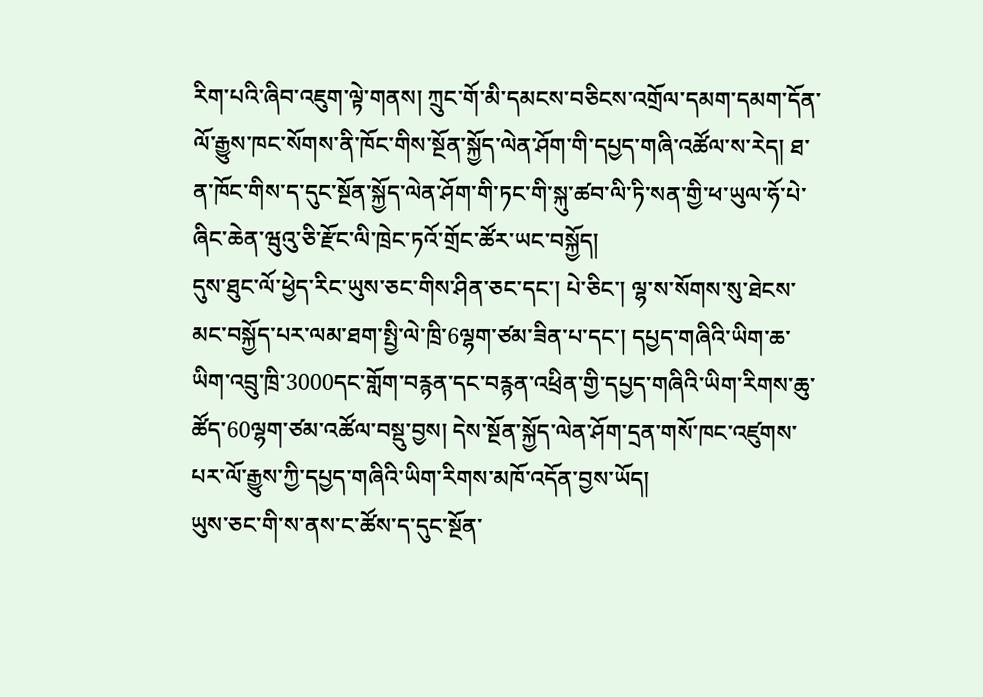རིག་པའི་ཞིབ་འཇུག་ལྟེ་གནས། ཀྲུང་གོ་མི་དམངས་བཅིངས་འགྲོལ་དམག་དམག་དོན་ལོ་རྒྱུས་ཁང་སོགས་ནི་ཁོང་གིས་སྔོན་སྐྱོད་ལེན་ཤོག་གི་དཔྱད་གཞི་འཚོལ་ས་རེད། ཐ་ན་ཁོང་གིས་ད་དུང་སྔོན་སྐྱོད་ལེན་ཤོག་གི་ཏང་གི་སྐུ་ཚབ་ལི་ཏི་སན་གྱི་ཕ་ཡུལ་ཧོ་པེ་ཞིང་ཆེན་ཝུའུ་ཅི་རྫོང་ལི་ཁྲེང་ཏའོ་གྲོང་ཚོར་ཡང་བསྐྱོད།
དུས་ཐུང་ལོ་ཕྱེད་རིང་ཡུས་ཅང་གིས་ཤིན་ཅང་དང་། པེ་ཅིང་། ལྷ་ས་སོགས་སུ་ཐེངས་མང་བསྐྱོད་པར་ལམ་ཐག་སྤྱི་ལེ་ཁྲི་6ལྷག་ཙམ་ཟིན་པ་དང་། དཔྱད་གཞིའི་ཡིག་ཆ་ཡིག་འབྲུ་ཁྲི་3000དང་གློག་བརྙན་དང་བརྙན་འཕྲིན་གྱི་དཔྱད་གཞིའི་ཡིག་རིགས་ཆུ་ཚོད་60ལྷག་ཙམ་འཚོལ་བསྡུ་བྱས། དེས་སྔོན་སྐྱོད་ལེན་ཤོག་དྲན་གསོ་ཁང་འཛུགས་པར་ལོ་རྒྱུས་ཀྱི་དཔྱད་གཞིའི་ཡིག་རིགས་མཁོ་འདོན་བྱས་ཡོད།
ཡུས་ཅང་གི་ས་ནས་ང་ཚོས་ད་དུང་སྔོན་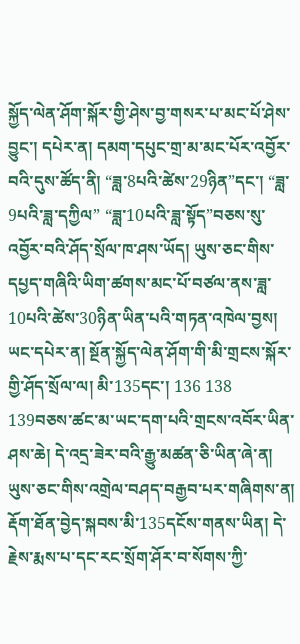སྐྱོད་ལེན་ཤོག་སྐོར་གྱི་ཤེས་བྱ་གསར་པ་མང་པོ་ཤེས་བྱུང་། དཔེར་ན། དམག་དཔུང་གྲ་མ་མང་པོར་འབྱོར་བའི་དུས་ཚོད་ནི། “ཟླ་8པའི་ཚེས་29ཉིན”དང་། “ཟླ་9པའི་ཟླ་དཀྱིལ” “ཟླ་10པའི་ཟླ་སྟོད”བཅས་སུ་འབྱོར་བའི་ཤོད་སྲོལ་ཁ་ཤས་ཡོད། ཡུས་ཅང་གིས་དཔྱད་གཞིའི་ཡིག་ཚགས་མང་པོ་བཙལ་ནས་ཟླ་10པའི་ཚེས་30ཉིན་ཡིན་པའི་གཏན་འཁེལ་བྱས། ཡང་དཔེར་ན། སྔོན་སྐྱོད་ལེན་ཤོག་གི་མི་གྲངས་སྐོར་གྱི་ཤོད་སྲོལ་ལ། མི་135དང་། 136 138 139བཅས་ཚང་མ་ཡང་དག་པའི་གྲངས་འབོར་ཡིན་ཤས་ཆེ། དེ་འདྲ་ཟེར་བའི་རྒྱུ་མཚན་ཅི་ཡིན་ཞེ་ན། ཡུས་ཅང་གིས་འགྲེལ་བཤད་བརྒྱབ་པར་གཞིགས་ན། རྡོག་ཐོན་བྱེད་སྐབས་མི་135དངོས་གནས་ཡིན། དེ་རྗེས་རྨས་པ་དང་རང་སྲོག་ཤོར་བ་སོགས་ཀྱི་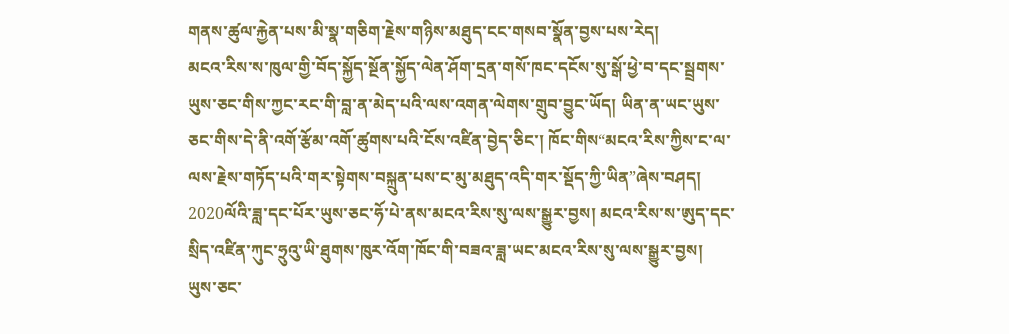གནས་ཚུལ་རྐྱེན་པས་མི་སྣ་གཅིག་རྗེས་གཉིས་མཐུད་ངང་གསབ་སྣོན་བྱས་པས་རེད།
མངའ་རིས་ས་ཁུལ་གྱི་བོད་སྐྱོད་སྔོན་སྐྱོད་ལེན་ཤོག་དྲན་གསོ་ཁང་དངོས་སུ་སྒོ་ཕྱེ་བ་དང་སྦྲགས་ཡུས་ཅང་གིས་ཀྱང་རང་གི་བླ་ན་མེད་པའི་ལས་འགན་ལེགས་གྲུབ་བྱུང་ཡོད། ཡིན་ན་ཡང་ཡུས་ཅང་གིས་དེ་ནི་འགོ་རྩོམ་འགོ་ཚུགས་པའི་ངོས་འཛིན་བྱེད་ཅིང་། ཁོང་གིས“མངའ་རིས་ཀྱིས་ང་ལ་ལས་རྗེས་གཏོད་པའི་གར་སྟེགས་བསྐྲུན་པས་ང་མུ་མཐུད་འདི་གར་སྡོད་ཀྱི་ཡིན”ཞེས་བཤད། 2020ལོའི་ཟླ་དང་པོར་ཡུས་ཅང་ཧོ་པེ་ནས་མངའ་རིས་སུ་ལས་སྒྱུར་བྱས། མངའ་རིས་ས་ཨུད་དང་སྲིད་འཛིན་ཀུང་ཧྲུའུ་ཡི་ཐུགས་ཁུར་འོག་ཁོང་གི་བཟའ་ཟླ་ཡང་མངའ་རིས་སུ་ལས་སྒྱུར་བྱས།
ཡུས་ཅང་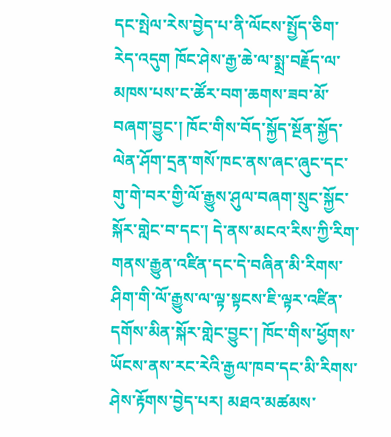དང་སྤེལ་རེས་བྱེད་པ་ནི་ལོངས་སྤྱོད་ཅིག་རེད་འདུག ཁོང་ཤེས་རྒྱ་ཆེ་ལ་སྨྲ་བརྗོད་ལ་མཁས་པས་ང་ཚོར་བག་ཆགས་ཟབ་མོ་བཞག་བྱུང་། ཁོང་གིས་བོད་སྐྱོད་སྔོན་སྐྱོད་ལེན་ཤོག་དྲན་གསོ་ཁང་ནས་ཞང་ཞུང་དང་གུ་གེ་བར་གྱི་ལོ་རྒྱུས་ཤུལ་བཞག་སྲུང་སྐྱོང་སྐོར་གླེང་བ་དང་། དེ་ནས་མངའ་རིས་ཀྱི་རིག་གནས་རྒྱུན་འཛིན་དང་དེ་བཞིན་མི་རིགས་ཤིག་གི་ལོ་རྒྱུས་ལ་ལྟ་སྟངས་ཇི་ལྟར་འཛིན་དགོས་མིན་སྐོར་གླེང་བྱུང་། ཁོང་གིས་ཕྱོགས་ཡོངས་ནས་རང་རེའི་རྒྱལ་ཁབ་དང་མི་རིགས་ཤེས་རྟོགས་བྱེད་པར། མཐའ་མཚམས་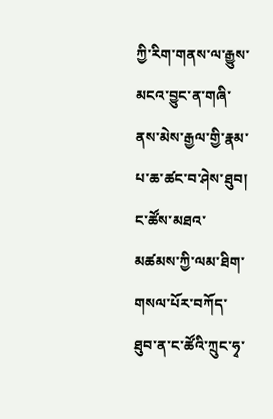ཀྱི་རིག་གནས་ལ་རྒྱུས་མངའ་བྱུང་ན་གཞི་ནས་མེས་རྒྱལ་གྱི་རྣམ་པ་ཆ་ཚང་བ་ཤེས་ཐུབ། ང་ཚོས་མཐའ་མཚམས་ཀྱི་ལམ་ཐིག་གསལ་པོར་བཀོད་ཐུབ་ན་ང་ཚོའི་ཀྲུང་ཧྭ་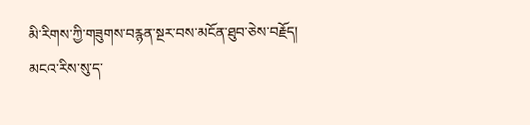མི་རིགས་ཀྱི་གཟུགས་བརྙན་སྔར་བས་མངོན་ཐུབ་ཅེས་བརྗོད།
མངའ་རིས་སུ་ད་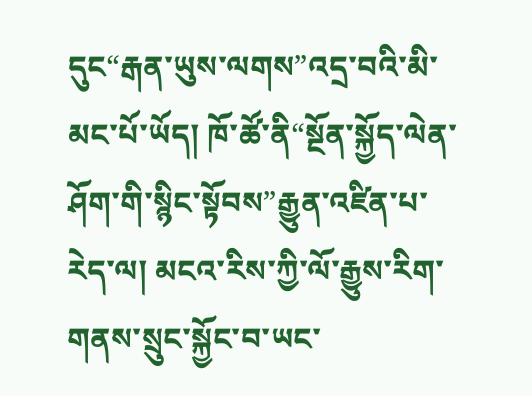དུང“རྒན་ཡུས་ལགས”འདྲ་བའི་མི་མང་པོ་ཡོད། ཁོ་ཚོ་ནི“སྔོན་སྐྱོད་ལེན་ཤོག་གི་སྙིང་སྟོབས”རྒྱུན་འཛིན་པ་རེད་ལ། མངའ་རིས་ཀྱི་ལོ་རྒྱུས་རིག་གནས་སྲུང་སྐྱོང་བ་ཡང་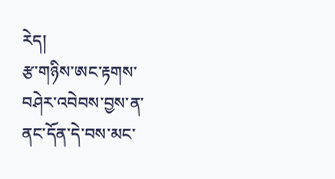རེད།
རྩ་གཉིས་ཨང་རྟགས་བཤེར་འབེབས་བྱས་ན་ནང་དོན་དེ་བས་མང་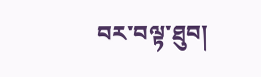བར་བལྟ་ཐུབ།